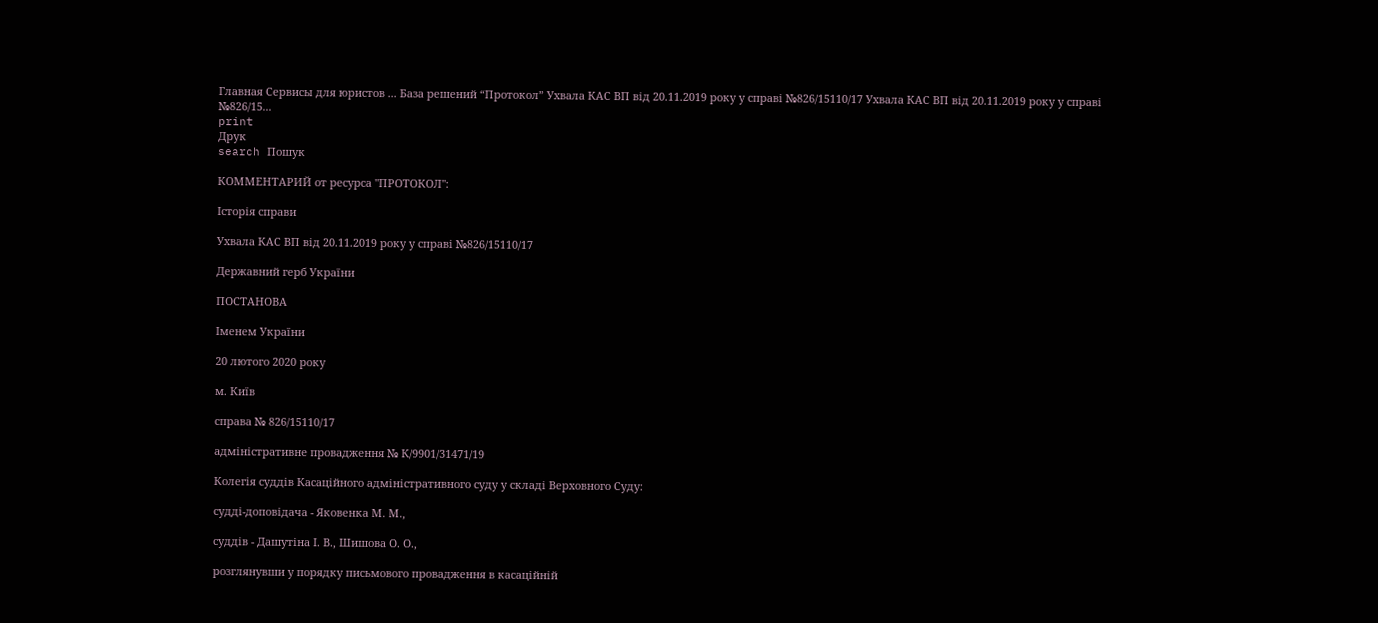Главная Сервисы для юристов ... База решений “Протокол” Ухвала КАС ВП від 20.11.2019 року у справі №826/15110/17 Ухвала КАС ВП від 20.11.2019 року у справі №826/15...
print
Друк
search Пошук

КОММЕНТАРИЙ от ресурса "ПРОТОКОЛ":

Історія справи

Ухвала КАС ВП від 20.11.2019 року у справі №826/15110/17

Державний герб України

ПОСТАНОВА

Іменем України

20 лютого 2020 року

м. Київ

справа № 826/15110/17

адміністративне провадження № К/9901/31471/19

Колегія суддів Касаційного адміністративного суду у складі Верховного Суду:

судді-доповідача - Яковенка М. М.,

суддів - Дашутіна І. В., Шишова О. О.,

розглянувши у порядку письмового провадження в касаційній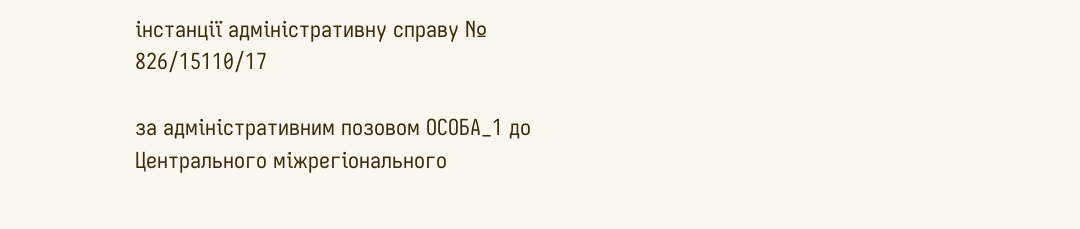інстанції адміністративну справу № 826/15110/17

за адміністративним позовом ОСОБА_1 до Центрального міжрегіонального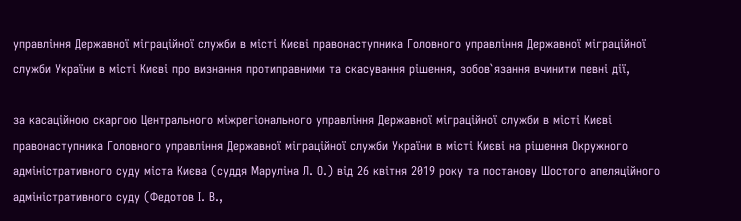управління Державної міграційної служби в місті Києві правонаступника Головного управління Державної міграційної служби України в місті Києві про визнання протиправними та скасування рішення, зобов`язання вчинити певні дії,

за касаційною скаргою Центрального міжрегіонального управління Державної міграційної служби в місті Києві правонаступника Головного управління Державної міграційної служби України в місті Києві на рішення Окружного адміністративного суду міста Києва (суддя Маруліна Л. О.) від 26 квітня 2019 року та постанову Шостого апеляційного адміністративного суду (Федотов І. В.,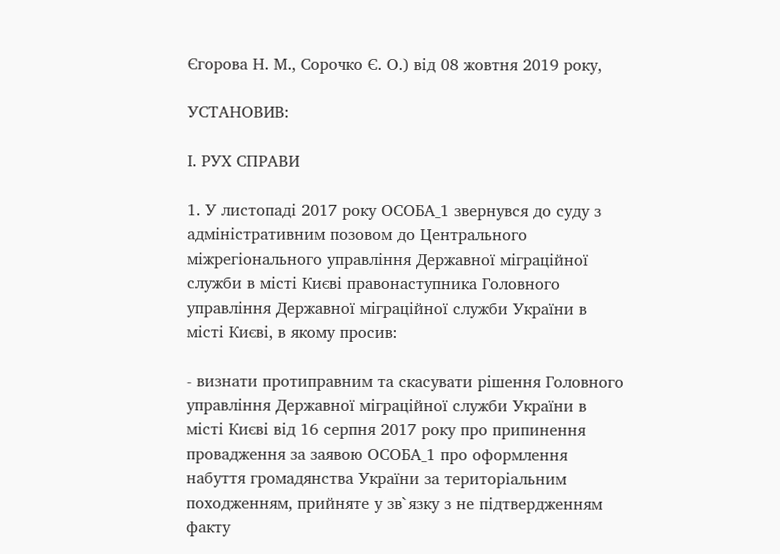Єгорова Н. М., Сорочко Є. О.) від 08 жовтня 2019 року,

УСТАНОВИВ:

І. РУХ СПРАВИ

1. У листопаді 2017 року ОСОБА_1 звернувся до суду з адміністративним позовом до Центрального міжрегіонального управління Державної міграційної служби в місті Києві правонаступника Головного управління Державної міграційної служби України в місті Києві, в якому просив:

- визнати протиправним та скасувати рішення Головного управління Державної міграційної служби України в місті Києві від 16 серпня 2017 року про припинення провадження за заявою ОСОБА_1 про оформлення набуття громадянства України за територіальним походженням, прийняте у зв`язку з не підтвердженням факту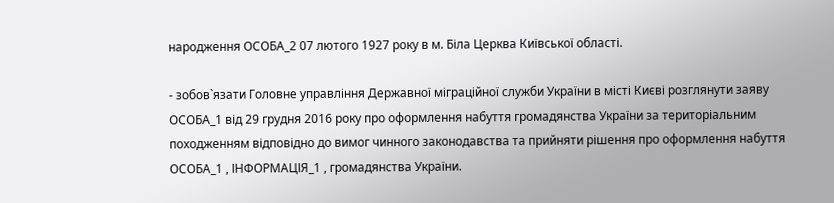народження ОСОБА_2 07 лютого 1927 року в м. Біла Церква Київської області.

- зобов`язати Головне управління Державної міграційної служби України в місті Києві розглянути заяву ОСОБА_1 від 29 грудня 2016 року про оформлення набуття громадянства України за територіальним походженням відповідно до вимог чинного законодавства та прийняти рішення про оформлення набуття ОСОБА_1 , ІНФОРМАЦІЯ_1 , громадянства України.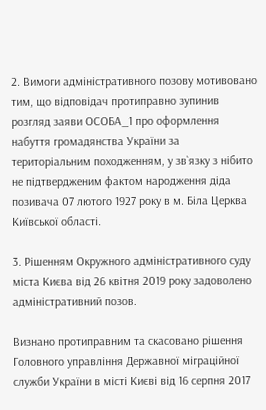2. Вимоги адміністративного позову мотивовано тим, що відповідач протиправно зупинив розгляд заяви ОСОБА_1 про оформлення набуття громадянства України за територіальним походженням, у зв`язку з нібито не підтвердженим фактом народження діда позивача 07 лютого 1927 року в м. Біла Церква Київської області.

3. Рішенням Окружного адміністративного суду міста Києва від 26 квітня 2019 року задоволено адміністративний позов.

Визнано протиправним та скасовано рішення Головного управління Державної міграційної служби України в місті Києві від 16 серпня 2017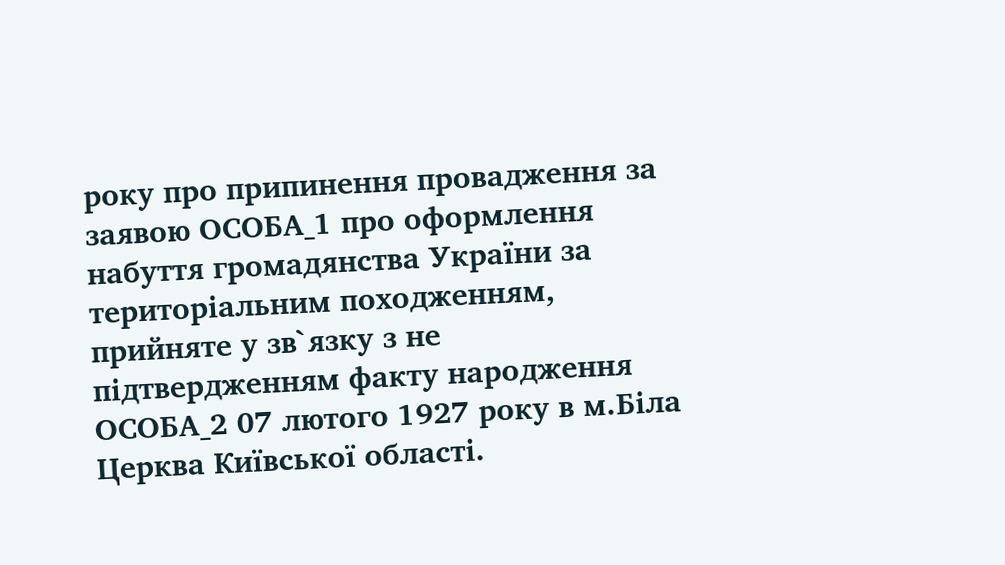року про припинення провадження за заявою ОСОБА_1 про оформлення набуття громадянства України за територіальним походженням, прийняте у зв`язку з не підтвердженням факту народження ОСОБА_2 07 лютого 1927 року в м.Біла Церква Київської області.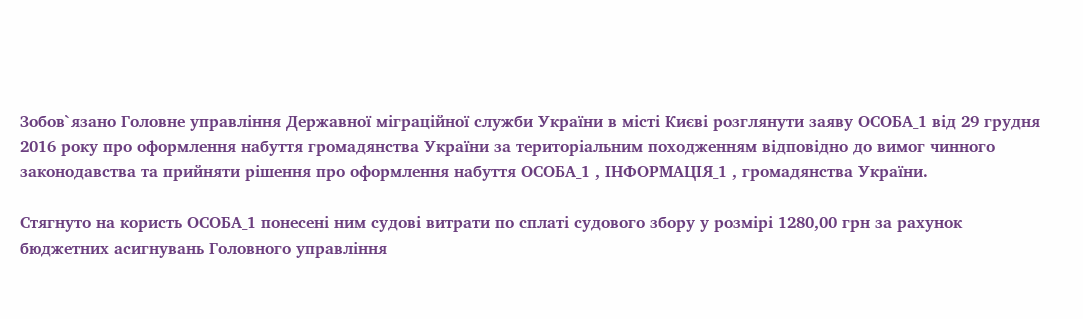Зобов`язано Головне управління Державної міграційної служби України в місті Києві розглянути заяву ОСОБА_1 від 29 грудня 2016 року про оформлення набуття громадянства України за територіальним походженням відповідно до вимог чинного законодавства та прийняти рішення про оформлення набуття ОСОБА_1 , ІНФОРМАЦІЯ_1 , громадянства України.

Стягнуто на користь ОСОБА_1 понесені ним судові витрати по сплаті судового збору у розмірі 1280,00 грн за рахунок бюджетних асигнувань Головного управління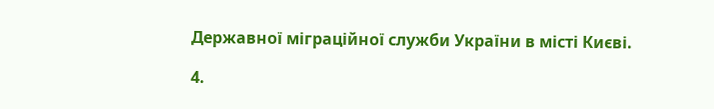Державної міграційної служби України в місті Києві.

4.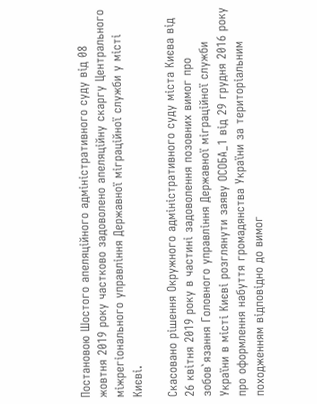Постановою Шостого апеляційного адміністративного суду від 08 жовтня 2019 року частково задоволено апеляційну скаргу Центрального міжрегіонального управління Державної міграційної служби у місті Києві.

Скасовано рішення Окружного адміністративного суду міста Києва від 26 квітня 2019 року в частині задоволення позовних вимог про зобов`язання Головного управління Державної міграційної служби України в місті Києві розглянути заяву ОСОБА_1 від 29 грудня 2016 року про оформлення набуття громадянства України за територіальним походженням відповідно до вимог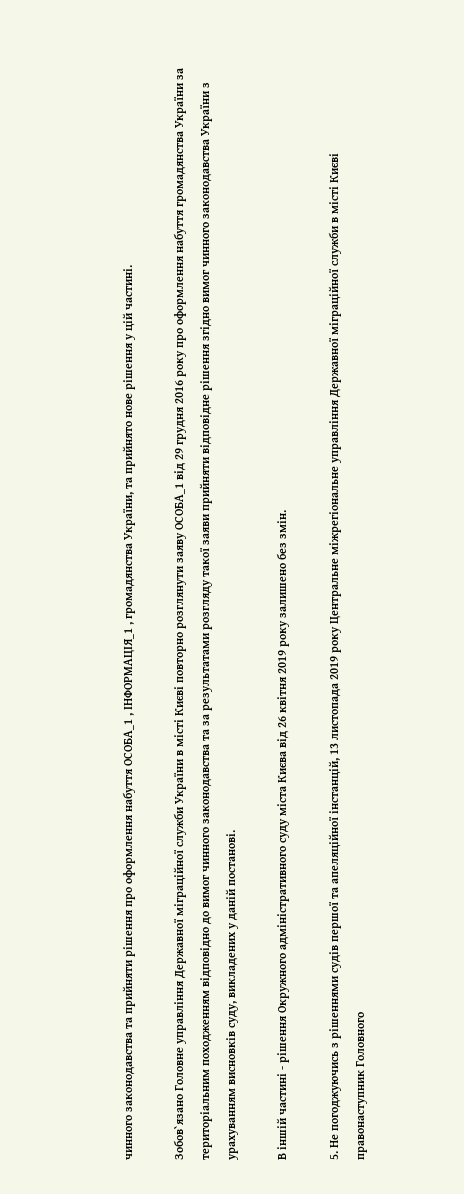чинного законодавства та прийняти рішення про оформлення набуття ОСОБА_1 , ІНФОРМАЦІЯ_1 , громадянства України, та прийнято нове рішення у цій частині.

Зобов`язано Головне управління Державної міграційної служби України в місті Києві повторно розглянути заяву ОСОБА_1 від 29 грудня 2016 року про оформлення набуття громадянства України за територіальним походженням відповідно до вимог чинного законодавства та за результатами розгляду такої заяви прийняти відповідне рішення згідно вимог чинного законодавства України з урахуванням висновків суду, викладених у даній постанові.

В іншій частині - рішення Окружного адміністративного суду міста Києва від 26 квітня 2019 року залишено без змін.

5. Не погоджуючись з рішеннями судів першої та апеляційної інстанцій, 13 листопада 2019 року Центральне міжрегіональне управління Державної міграційної служби в місті Києві правонаступник Головного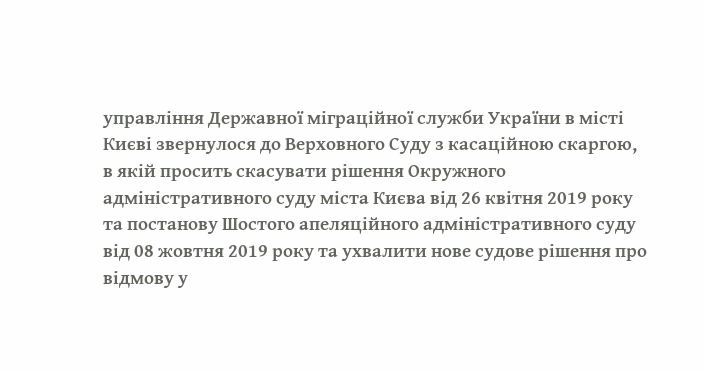управління Державної міграційної служби України в місті Києві звернулося до Верховного Суду з касаційною скаргою, в якій просить скасувати рішення Окружного адміністративного суду міста Києва від 26 квітня 2019 року та постанову Шостого апеляційного адміністративного суду від 08 жовтня 2019 року та ухвалити нове судове рішення про відмову у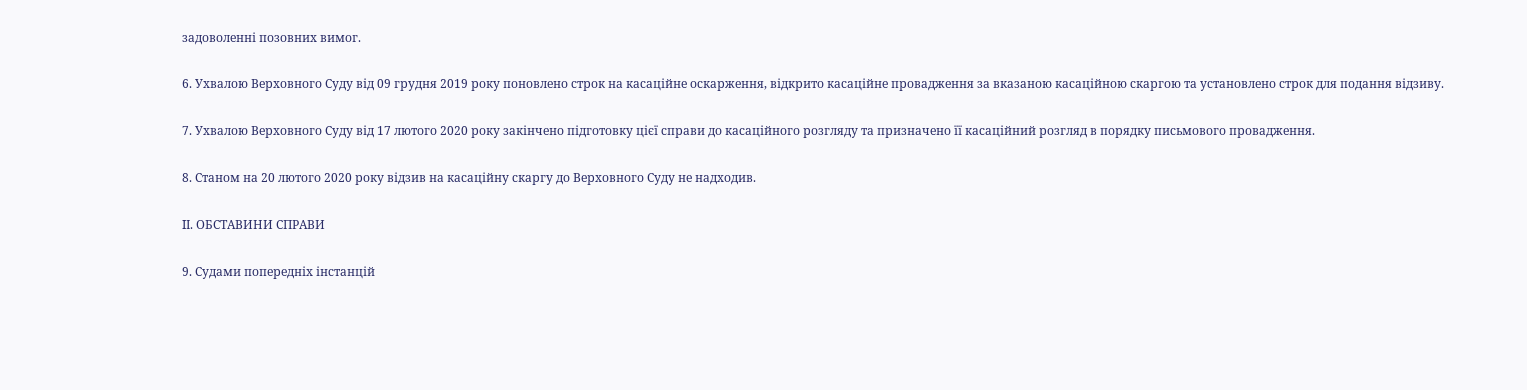задоволенні позовних вимог.

6. Ухвалою Верховного Суду від 09 грудня 2019 року поновлено строк на касаційне оскарження, відкрито касаційне провадження за вказаною касаційною скаргою та установлено строк для подання відзиву.

7. Ухвалою Верховного Суду від 17 лютого 2020 року закінчено підготовку цієї справи до касаційного розгляду та призначено її касаційний розгляд в порядку письмового провадження.

8. Станом на 20 лютого 2020 року відзив на касаційну скаргу до Верховного Суду не надходив.

IІ. ОБСТАВИНИ СПРАВИ

9. Судами попередніх інстанцій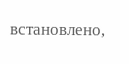встановлено,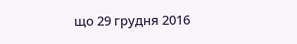що 29 грудня 2016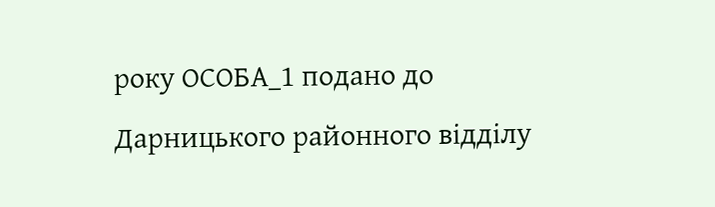року ОСОБА_1 подано до Дарницького районного відділу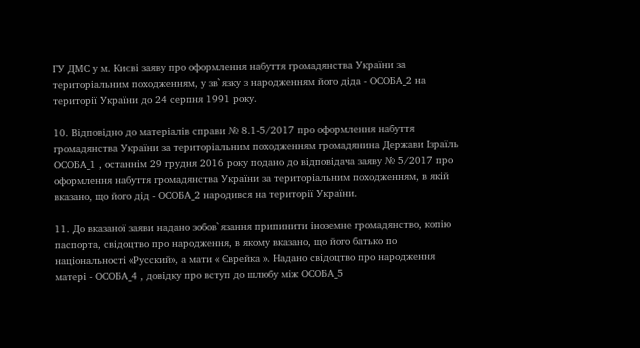ГУ ДМС у м. Києві заяву про оформлення набуття громадянства України за територіальним походженням, у зв`язку з народженням його діда - ОСОБА_2 на території України до 24 серпня 1991 року.

10. Відповідно до матеріалів справи № 8.1-5/2017 про оформлення набуття громадянства України за територіальним походженням громадянина Держави Ізраїль ОСОБА_1 , останнім 29 грудня 2016 року подано до відповідача заяву № 5/2017 про оформлення набуття громадянства України за територіальним походженням, в якій вказано, що його дід - ОСОБА_2 народився на території України.

11. До вказаної заяви надано зобов`язання припинити іноземне громадянство, копію паспорта, свідоцтво про народження, в якому вказано, що його батько по національності «Русский», а мати « Єврейка ». Надано свідоцтво про народження матері - ОСОБА_4 , довідку про вступ до шлюбу між ОСОБА_5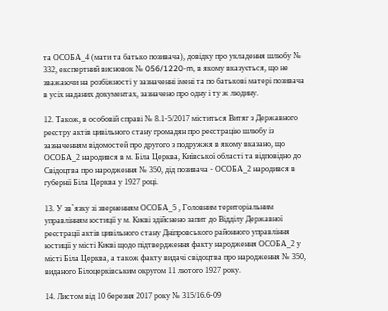та ОСОБА_4 (мати та батько позивача), довідку про укладення шлюбу № 332, експертний висновок № 056/1220-m, в якому вказується, що не зважаючи на розбіжності у зазначенні імені та по батькові матері позивача в усіх наданих документах, зазначено про одну і ту ж людину.

12. Також, в особовій справі № 8.1-5/2017 міститься Витяг з Державного реєстру актів цивільного стану громадян про реєстрацію шлюбу із зазначенням відомостей про другого з подружжя в якому вказано, що ОСОБА_2 народився в м. Біла Церква, Київської області та відповідно до Свідоцтва про народження № 350, дід позивача - ОСОБА_2 народився в губернії Біла Церква у 1927 році.

13. У зв`язку зі зверненням ОСОБА_5 , Головним територіальним управлінням юстиції у м. Києві здійснено запит до Відділу Державної реєстрації актів цивільного стану Дніпровського районного управління юстиції у місті Києві щодо підтвердження факту народження ОСОБА_2 у місті Біла Церква, а також факту видачі свідоцтва про народження № 350, виданого Білоцерківським округом 11 лютого 1927 року.

14. Листом від 10 березня 2017 року № 315/16.6-09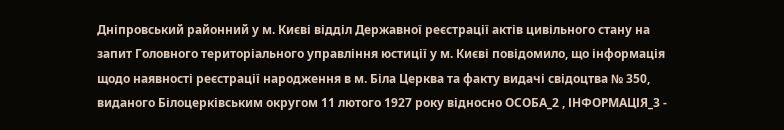Дніпровський районний у м. Києві відділ Державної реєстрації актів цивільного стану на запит Головного територіального управління юстиції у м. Києві повідомило, що інформація щодо наявності реєстрації народження в м. Біла Церква та факту видачі свідоцтва № 350, виданого Білоцерківським округом 11 лютого 1927 року відносно ОСОБА_2 , ІНФОРМАЦІЯ_3 -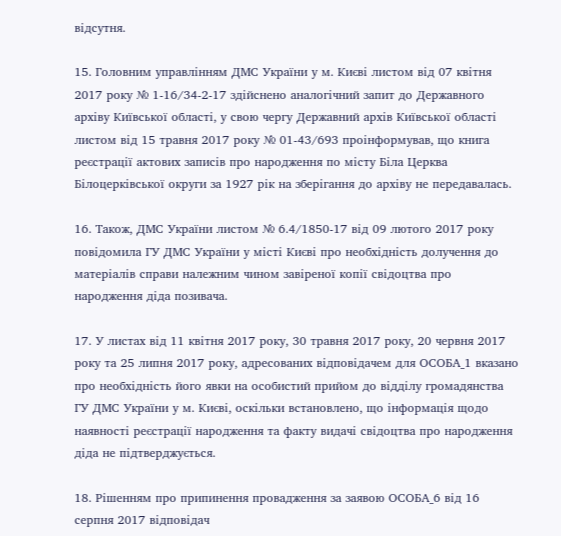відсутня.

15. Головним управлінням ДМС України у м. Києві листом від 07 квітня 2017 року № 1-16/34-2-17 здійснено аналогічний запит до Державного архіву Київської області, у свою чергу Державний архів Київської області листом від 15 травня 2017 року № 01-43/693 проінформував, що книга реєстрації актових записів про народження по місту Біла Церква Білоцерківської округи за 1927 рік на зберігання до архіву не передавалась.

16. Також, ДМС України листом № 6.4/1850-17 від 09 лютого 2017 року повідомила ГУ ДМС України у місті Києві про необхідність долучення до матеріалів справи належним чином завіреної копії свідоцтва про народження діда позивача.

17. У листах від 11 квітня 2017 року, 30 травня 2017 року, 20 червня 2017 року та 25 липня 2017 року, адресованих відповідачем для ОСОБА_1 вказано про необхідність його явки на особистий прийом до відділу громадянства ГУ ДМС України у м. Києві, оскільки встановлено, що інформація щодо наявності реєстрації народження та факту видачі свідоцтва про народження діда не підтверджується.

18. Рішенням про припинення провадження за заявою ОСОБА_6 від 16 серпня 2017 відповідач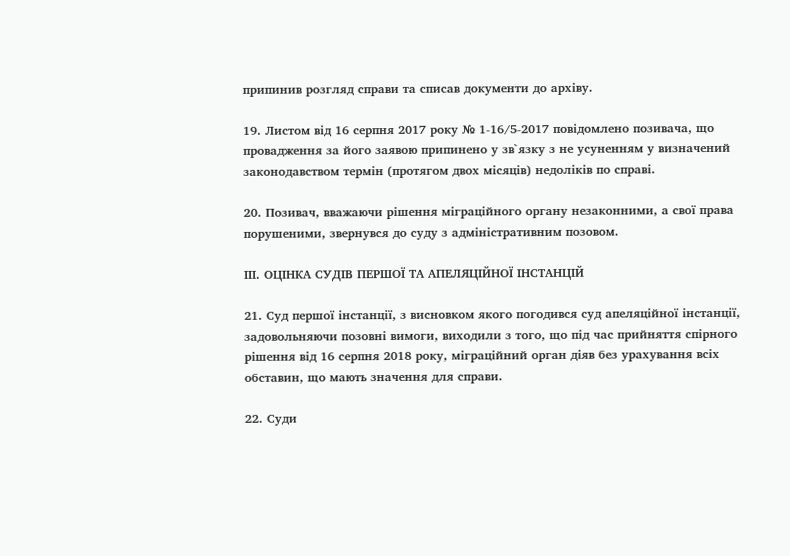припинив розгляд справи та списав документи до архіву.

19. Листом від 16 серпня 2017 року № 1-16/5-2017 повідомлено позивача, що провадження за його заявою припинено у зв`язку з не усуненням у визначений законодавством термін (протягом двох місяців) недоліків по справі.

20. Позивач, вважаючи рішення міграційного органу незаконними, а свої права порушеними, звернувся до суду з адміністративним позовом.

IІІ. ОЦІНКА СУДІВ ПЕРШОЇ ТА АПЕЛЯЦІЙНОЇ ІНСТАНЦІЙ

21. Суд першої інстанції, з висновком якого погодився суд апеляційної інстанції, задовольняючи позовні вимоги, виходили з того, що під час прийняття спірного рішення від 16 серпня 2018 року, міграційний орган діяв без урахування всіх обставин, що мають значення для справи.

22. Суди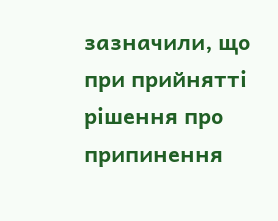зазначили, що при прийнятті рішення про припинення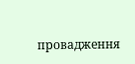провадження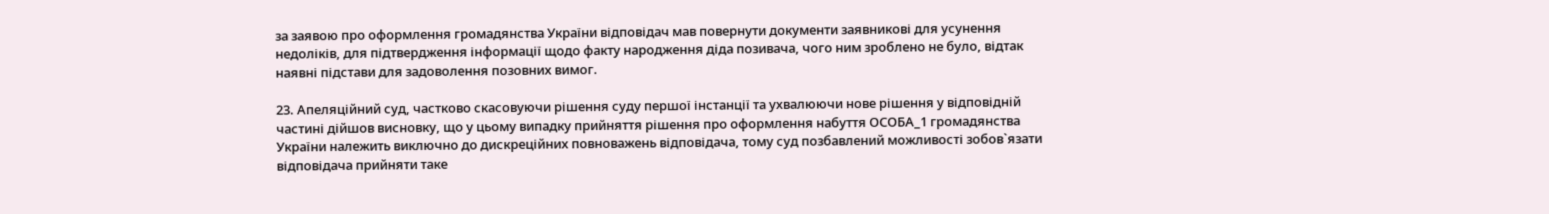за заявою про оформлення громадянства України відповідач мав повернути документи заявникові для усунення недоліків, для підтвердження інформації щодо факту народження діда позивача, чого ним зроблено не було, відтак наявні підстави для задоволення позовних вимог.

23. Апеляційний суд, частково скасовуючи рішення суду першої інстанції та ухвалюючи нове рішення у відповідній частині дійшов висновку, що у цьому випадку прийняття рішення про оформлення набуття ОСОБА_1 громадянства України належить виключно до дискреційних повноважень відповідача, тому суд позбавлений можливості зобов`язати відповідача прийняти таке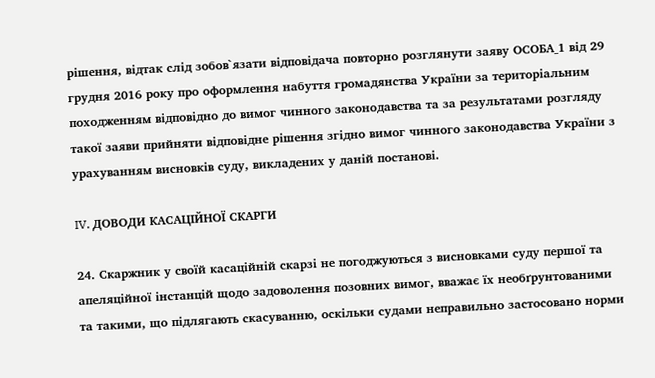рішення, відтак слід зобов`язати відповідача повторно розглянути заяву ОСОБА_1 від 29 грудня 2016 року про оформлення набуття громадянства України за територіальним походженням відповідно до вимог чинного законодавства та за результатами розгляду такої заяви прийняти відповідне рішення згідно вимог чинного законодавства України з урахуванням висновків суду, викладених у даній постанові.

IV. ДОВОДИ КАСАЦІЙНОЇ СКАРГИ

24. Скаржник у своїй касаційній скарзі не погоджуються з висновками суду першої та апеляційної інстанцій щодо задоволення позовних вимог, вважає їх необґрунтованими та такими, що підлягають скасуванню, оскільки судами неправильно застосовано норми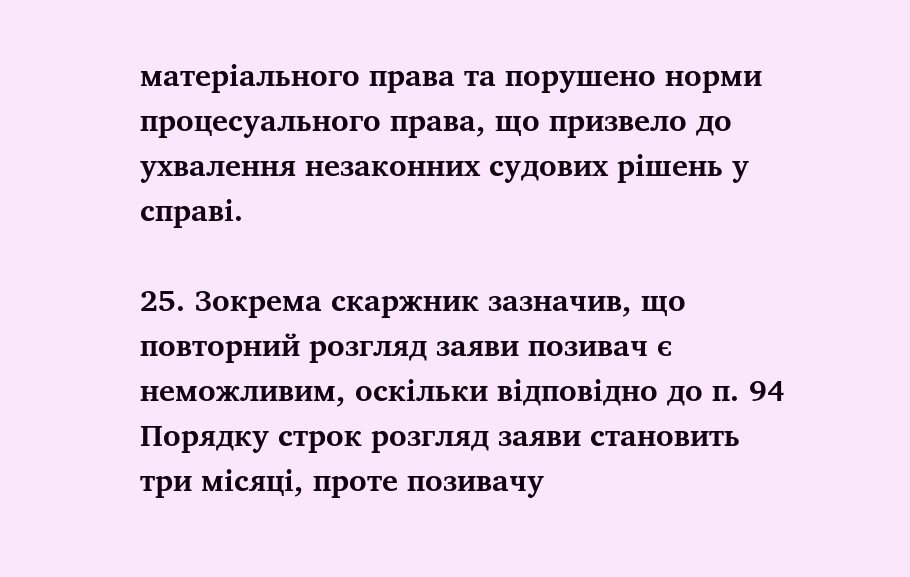матеріального права та порушено норми процесуального права, що призвело до ухвалення незаконних судових рішень у справі.

25. Зокрема скаржник зазначив, що повторний розгляд заяви позивач є неможливим, оскільки відповідно до п. 94 Порядку строк розгляд заяви становить три місяці, проте позивачу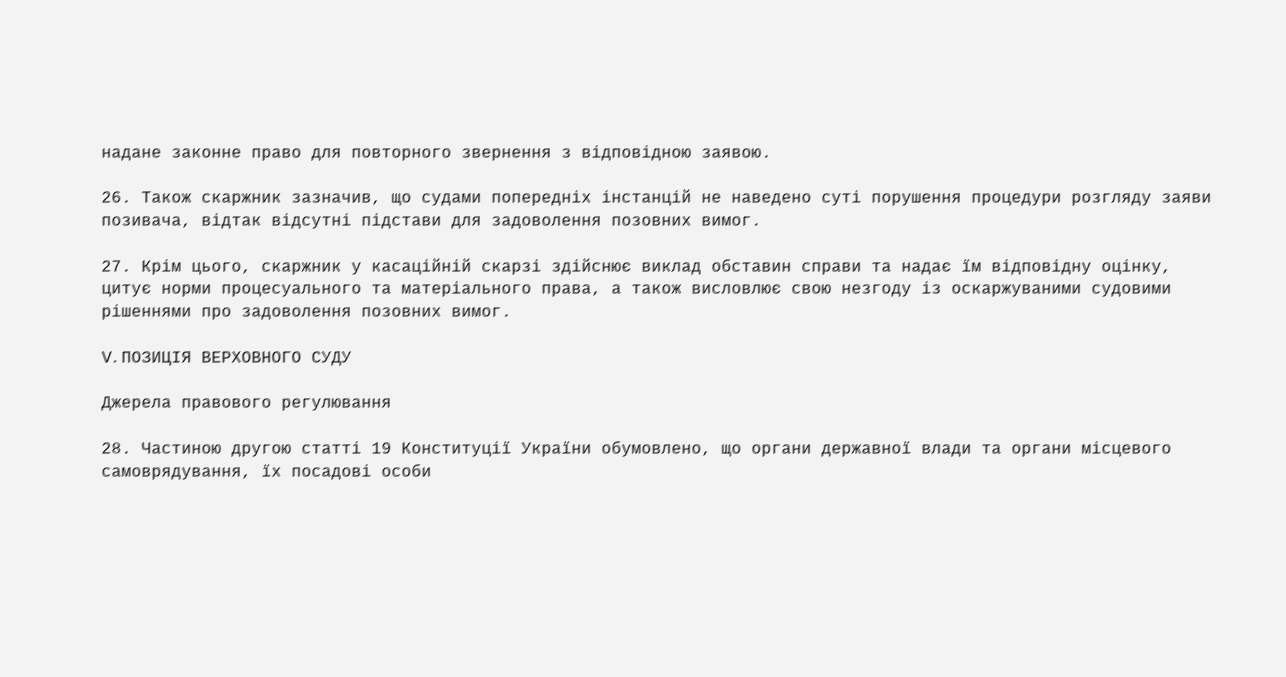надане законне право для повторного звернення з відповідною заявою.

26. Також скаржник зазначив, що судами попередніх інстанцій не наведено суті порушення процедури розгляду заяви позивача, відтак відсутні підстави для задоволення позовних вимог.

27. Крім цього, скаржник у касаційній скарзі здійснює виклад обставин справи та надає їм відповідну оцінку, цитує норми процесуального та матеріального права, а також висловлює свою незгоду із оскаржуваними судовими рішеннями про задоволення позовних вимог.

V. ПОЗИЦІЯ ВЕРХОВНОГО СУДУ

Джерела правового регулювання

28. Частиною другою статті 19 Конституції України обумовлено, що органи державної влади та органи місцевого самоврядування, їх посадові особи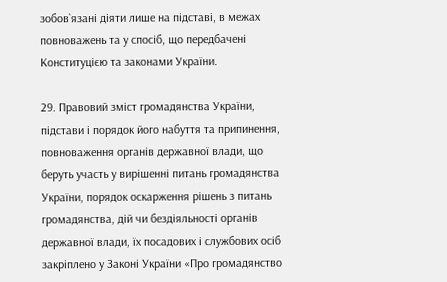зобов`язані діяти лише на підставі, в межах повноважень та у спосіб, що передбачені Конституцією та законами України.

29. Правовий зміст громадянства України, підстави і порядок його набуття та припинення, повноваження органів державної влади, що беруть участь у вирішенні питань громадянства України, порядок оскарження рішень з питань громадянства, дій чи бездіяльності органів державної влади, їх посадових і службових осіб закріплено у Законі України «Про громадянство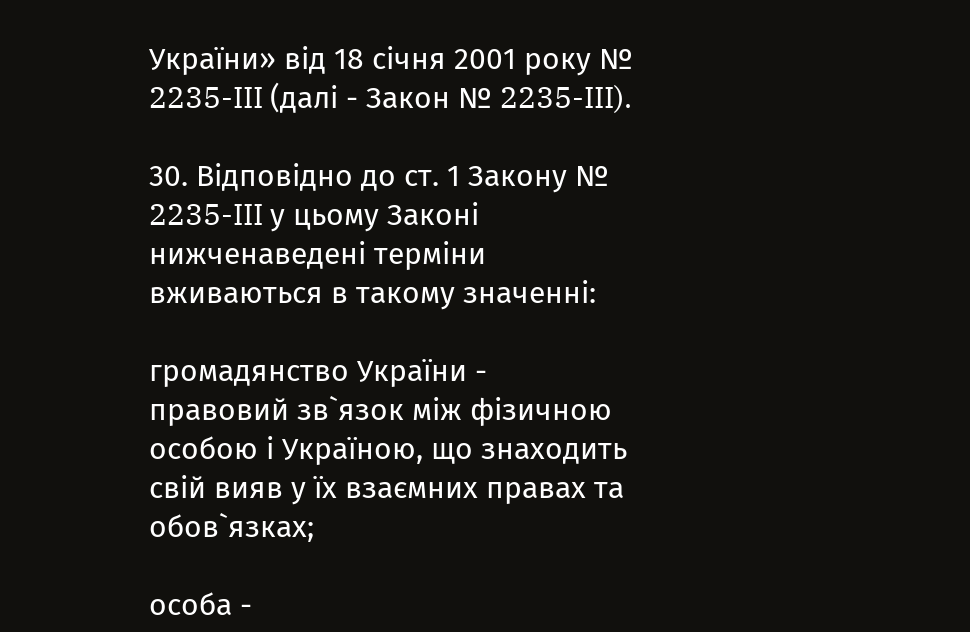України» від 18 січня 2001 року № 2235-III (далі - Закон № 2235-III).

30. Відповідно до ст. 1 Закону № 2235-III у цьому Законі нижченаведені терміни вживаються в такому значенні:

громадянство України - правовий зв`язок між фізичною особою і Україною, що знаходить свій вияв у їх взаємних правах та обов`язках;

особа -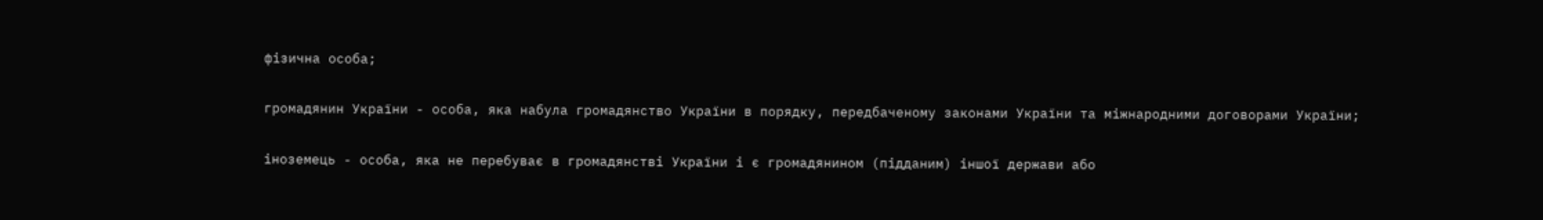фізична особа;

громадянин України - особа, яка набула громадянство України в порядку, передбаченому законами України та міжнародними договорами України;

іноземець - особа, яка не перебуває в громадянстві України і є громадянином (підданим) іншої держави або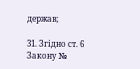держав;

31. Згідно ст. 6 Закону №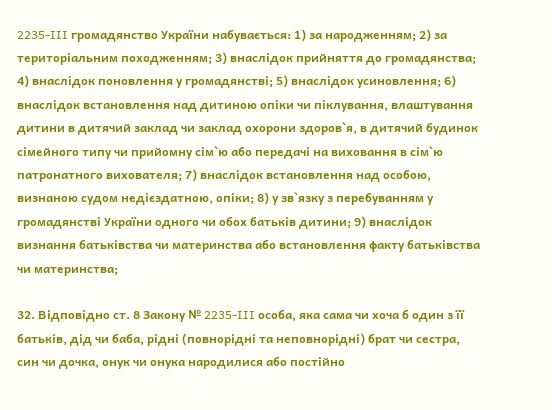2235-III громадянство України набувається: 1) за народженням; 2) за територіальним походженням; 3) внаслідок прийняття до громадянства; 4) внаслідок поновлення у громадянстві; 5) внаслідок усиновлення; 6) внаслідок встановлення над дитиною опіки чи піклування, влаштування дитини в дитячий заклад чи заклад охорони здоров`я, в дитячий будинок сімейного типу чи прийомну сім`ю або передачі на виховання в сім`ю патронатного вихователя; 7) внаслідок встановлення над особою, визнаною судом недієздатною, опіки; 8) у зв`язку з перебуванням у громадянстві України одного чи обох батьків дитини; 9) внаслідок визнання батьківства чи материнства або встановлення факту батьківства чи материнства;

32. Відповідно ст. 8 Закону № 2235-III особа, яка сама чи хоча б один з її батьків, дід чи баба, рідні (повнорідні та неповнорідні) брат чи сестра, син чи дочка, онук чи онука народилися або постійно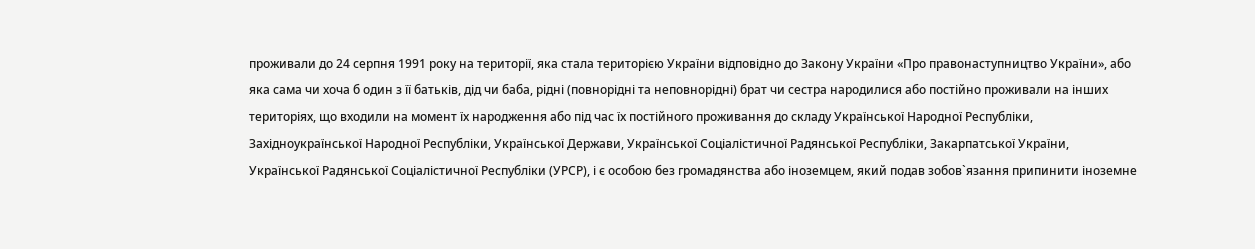проживали до 24 серпня 1991 року на території, яка стала територією України відповідно до Закону України «Про правонаступництво України», або яка сама чи хоча б один з її батьків, дід чи баба, рідні (повнорідні та неповнорідні) брат чи сестра народилися або постійно проживали на інших територіях, що входили на момент їх народження або під час їх постійного проживання до складу Української Народної Республіки, Західноукраїнської Народної Республіки, Української Держави, Української Соціалістичної Радянської Республіки, Закарпатської України, Української Радянської Соціалістичної Республіки (УРСР), і є особою без громадянства або іноземцем, який подав зобов`язання припинити іноземне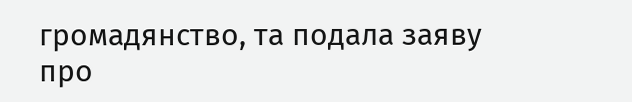громадянство, та подала заяву про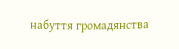набуття громадянства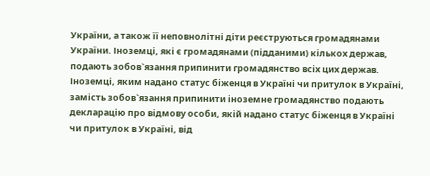України, а також її неповнолітні діти реєструються громадянами України. Іноземці, які є громадянами (підданими) кількох держав, подають зобов`язання припинити громадянство всіх цих держав. Іноземці, яким надано статус біженця в Україні чи притулок в Україні, замість зобов`язання припинити іноземне громадянство подають декларацію про відмову особи, якій надано статус біженця в Україні чи притулок в Україні, від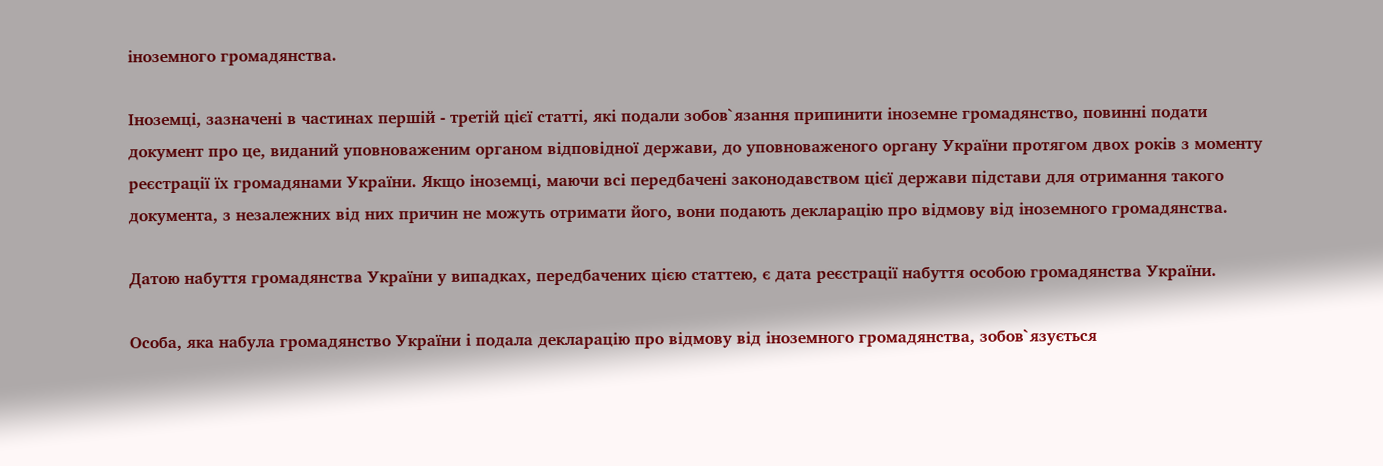іноземного громадянства.

Іноземці, зазначені в частинах першій - третій цієї статті, які подали зобов`язання припинити іноземне громадянство, повинні подати документ про це, виданий уповноваженим органом відповідної держави, до уповноваженого органу України протягом двох років з моменту реєстрації їх громадянами України. Якщо іноземці, маючи всі передбачені законодавством цієї держави підстави для отримання такого документа, з незалежних від них причин не можуть отримати його, вони подають декларацію про відмову від іноземного громадянства.

Датою набуття громадянства України у випадках, передбачених цією статтею, є дата реєстрації набуття особою громадянства України.

Особа, яка набула громадянство України і подала декларацію про відмову від іноземного громадянства, зобов`язується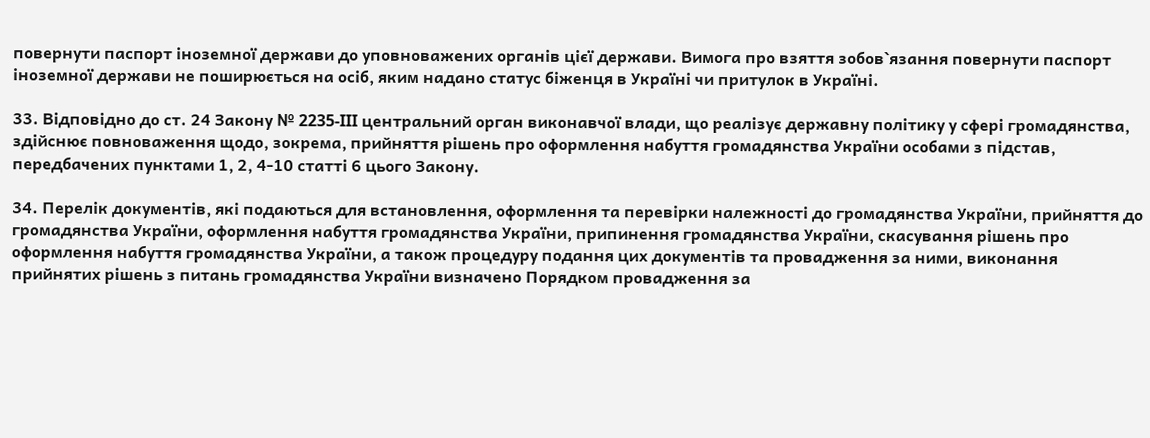повернути паспорт іноземної держави до уповноважених органів цієї держави. Вимога про взяття зобов`язання повернути паспорт іноземної держави не поширюється на осіб, яким надано статус біженця в Україні чи притулок в Україні.

33. Відповідно до ст. 24 Закону № 2235-III центральний орган виконавчої влади, що реалізує державну політику у сфері громадянства, здійснює повноваження щодо, зокрема, прийняття рішень про оформлення набуття громадянства України особами з підстав, передбачених пунктами 1, 2, 4-10 статті 6 цього Закону.

34. Перелік документів, які подаються для встановлення, оформлення та перевірки належності до громадянства України, прийняття до громадянства України, оформлення набуття громадянства України, припинення громадянства України, скасування рішень про оформлення набуття громадянства України, а також процедуру подання цих документів та провадження за ними, виконання прийнятих рішень з питань громадянства України визначено Порядком провадження за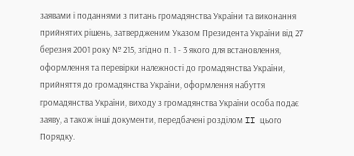заявами і поданнями з питань громадянства України та виконання прийнятих рішень, затвердженим Указом Президента України від 27 березня 2001 року № 215, згідно п. 1 - 3 якого для встановлення, оформлення та перевірки належності до громадянства України, прийняття до громадянства України, оформлення набуття громадянства України, виходу з громадянства України особа подає заяву, а також інші документи, передбачені розділом II цього Порядку.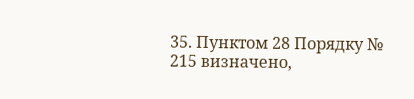35. Пунктом 28 Порядку № 215 визначено,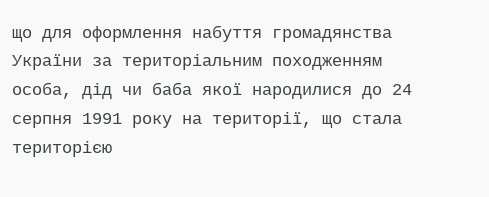що для оформлення набуття громадянства України за територіальним походженням особа, дід чи баба якої народилися до 24 серпня 1991 року на території, що стала територією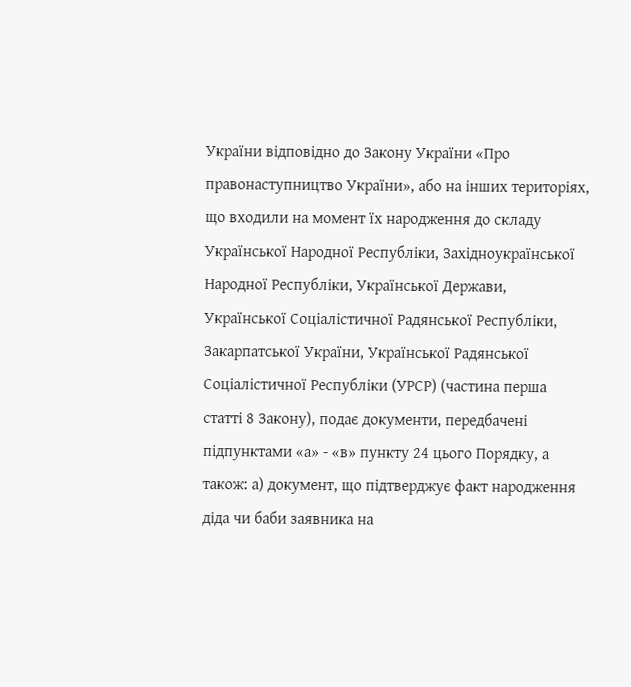України відповідно до Закону України «Про правонаступництво України», або на інших територіях, що входили на момент їх народження до складу Української Народної Республіки, Західноукраїнської Народної Республіки, Української Держави, Української Соціалістичної Радянської Республіки, Закарпатської України, Української Радянської Соціалістичної Республіки (УРСР) (частина перша статті 8 Закону), подає документи, передбачені підпунктами «а» - «в» пункту 24 цього Порядку, а також: а) документ, що підтверджує факт народження діда чи баби заявника на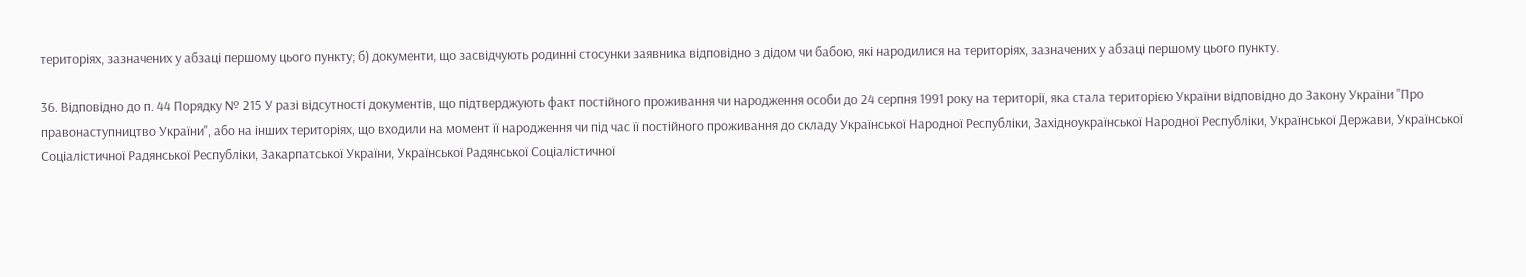територіях, зазначених у абзаці першому цього пункту; б) документи, що засвідчують родинні стосунки заявника відповідно з дідом чи бабою, які народилися на територіях, зазначених у абзаці першому цього пункту.

36. Відповідно до п. 44 Порядку № 215 У разі відсутності документів, що підтверджують факт постійного проживання чи народження особи до 24 серпня 1991 року на території, яка стала територією України відповідно до Закону України "Про правонаступництво України", або на інших територіях, що входили на момент її народження чи під час її постійного проживання до складу Української Народної Республіки, Західноукраїнської Народної Республіки, Української Держави, Української Соціалістичної Радянської Республіки, Закарпатської України, Української Радянської Соціалістичної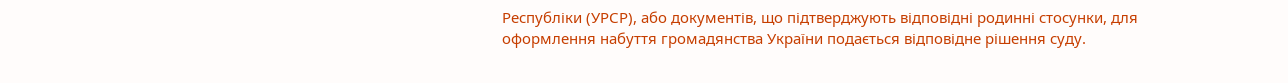Республіки (УРСР), або документів, що підтверджують відповідні родинні стосунки, для оформлення набуття громадянства України подається відповідне рішення суду.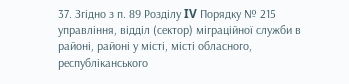37. Згідно з п. 89 Розділу IV Порядку № 215 управління, відділ (сектор) міграційної служби в районі, районі у місті, місті обласного, республіканського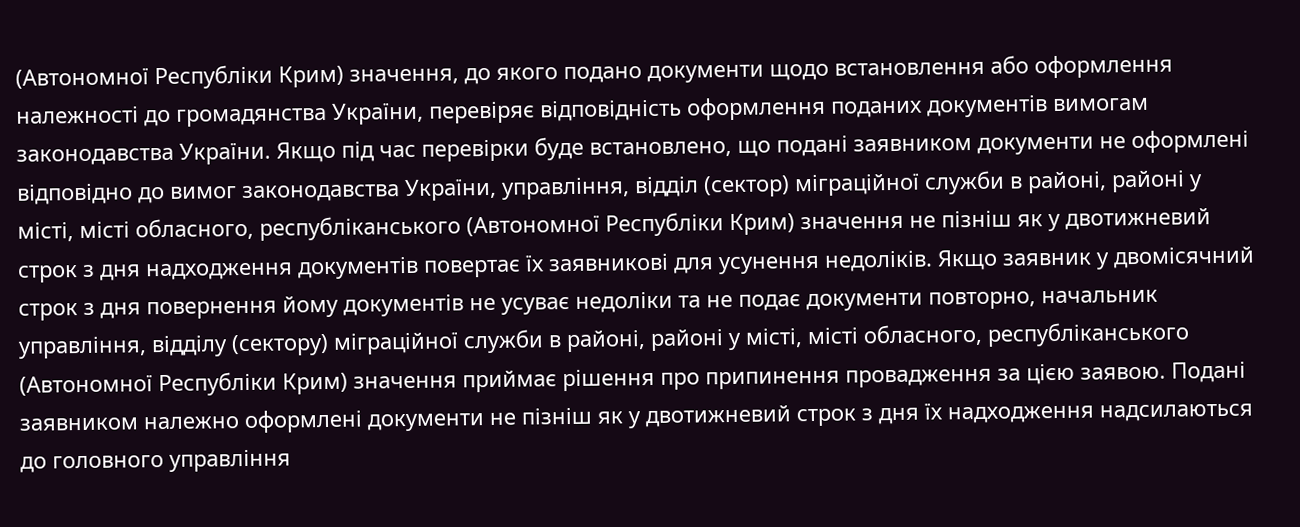(Автономної Республіки Крим) значення, до якого подано документи щодо встановлення або оформлення належності до громадянства України, перевіряє відповідність оформлення поданих документів вимогам законодавства України. Якщо під час перевірки буде встановлено, що подані заявником документи не оформлені відповідно до вимог законодавства України, управління, відділ (сектор) міграційної служби в районі, районі у місті, місті обласного, республіканського (Автономної Республіки Крим) значення не пізніш як у двотижневий строк з дня надходження документів повертає їх заявникові для усунення недоліків. Якщо заявник у двомісячний строк з дня повернення йому документів не усуває недоліки та не подає документи повторно, начальник управління, відділу (сектору) міграційної служби в районі, районі у місті, місті обласного, республіканського (Автономної Республіки Крим) значення приймає рішення про припинення провадження за цією заявою. Подані заявником належно оформлені документи не пізніш як у двотижневий строк з дня їх надходження надсилаються до головного управління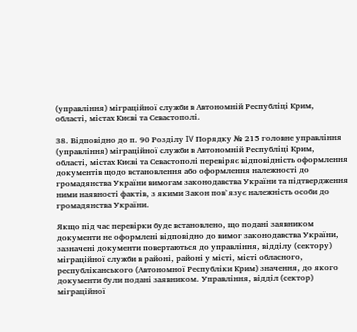(управління) міграційної служби в Автономній Республіці Крим, області, містах Києві та Севастополі.

38. Відповідно до п. 90 Розділу IV Порядку № 215 головне управління (управління) міграційної служби в Автономній Республіці Крим, області, містах Києві та Севастополі перевіряє відповідність оформлення документів щодо встановлення або оформлення належності до громадянства України вимогам законодавства України та підтвердження ними наявності фактів, з якими Закон пов`язує належність особи до громадянства України.

Якщо під час перевірки буде встановлено, що подані заявником документи не оформлені відповідно до вимог законодавства України, зазначені документи повертаються до управління, відділу (сектору) міграційної служби в районі, районі у місті, місті обласного, республіканського (Автономної Республіки Крим) значення, до якого документи були подані заявником. Управління, відділ (сектор) міграційної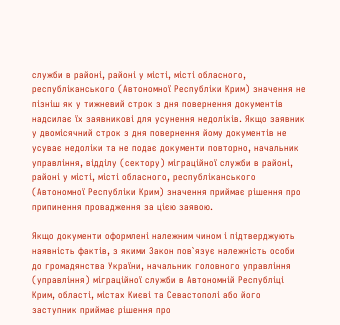служби в районі, районі у місті, місті обласного, республіканського (Автономної Республіки Крим) значення не пізніш як у тижневий строк з дня повернення документів надсилає їх заявникові для усунення недоліків. Якщо заявник у двомісячний строк з дня повернення йому документів не усуває недоліки та не подає документи повторно, начальник управління, відділу (сектору) міграційної служби в районі, районі у місті, місті обласного, республіканського (Автономної Республіки Крим) значення приймає рішення про припинення провадження за цією заявою.

Якщо документи оформлені належним чином і підтверджують наявність фактів, з якими Закон пов`язує належність особи до громадянства України, начальник головного управління (управління) міграційної служби в Автономній Республіці Крим, області, містах Києві та Севастополі або його заступник приймає рішення про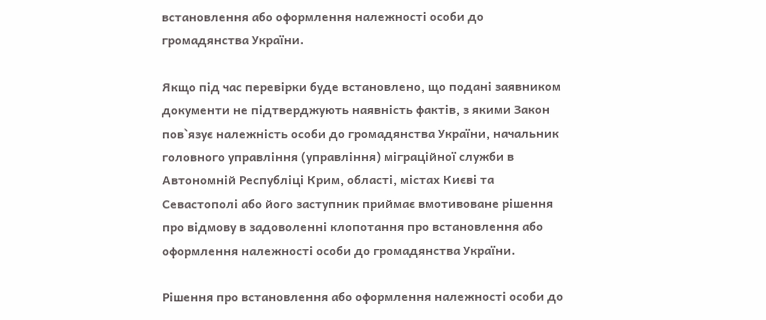встановлення або оформлення належності особи до громадянства України.

Якщо під час перевірки буде встановлено, що подані заявником документи не підтверджують наявність фактів, з якими Закон пов`язує належність особи до громадянства України, начальник головного управління (управління) міграційної служби в Автономній Республіці Крим, області, містах Києві та Севастополі або його заступник приймає вмотивоване рішення про відмову в задоволенні клопотання про встановлення або оформлення належності особи до громадянства України.

Рішення про встановлення або оформлення належності особи до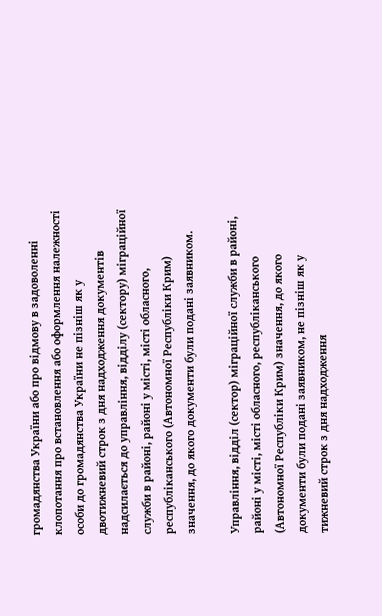громадянства України або про відмову в задоволенні клопотання про встановлення або оформлення належності особи до громадянства України не пізніш як у двотижневий строк з дня надходження документів надсилається до управління, відділу (сектору) міграційної служби в районі, районі у місті, місті обласного, республіканського (Автономної Республіки Крим) значення, до якого документи були подані заявником.

Управління, відділ (сектор) міграційної служби в районі, районі у місті, місті обласного, республіканського (Автономної Республіки Крим) значення, до якого документи були подані заявником, не пізніш як у тижневий строк з дня надходження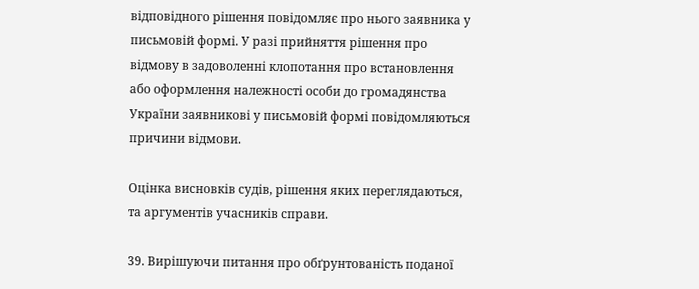відповідного рішення повідомляє про нього заявника у письмовій формі. У разі прийняття рішення про відмову в задоволенні клопотання про встановлення або оформлення належності особи до громадянства України заявникові у письмовій формі повідомляються причини відмови.

Оцінка висновків судів, рішення яких переглядаються, та аргументів учасників справи.

39. Вирішуючи питання про обґрунтованість поданої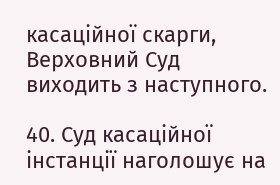касаційної скарги, Верховний Суд виходить з наступного.

40. Суд касаційної інстанції наголошує на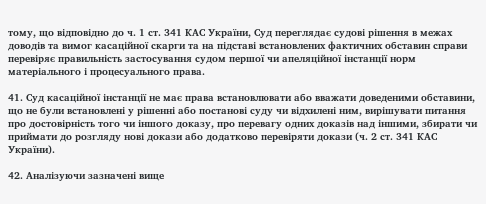тому, що відповідно до ч. 1 ст. 341 КАС України, Суд переглядає судові рішення в межах доводів та вимог касаційної скарги та на підставі встановлених фактичних обставин справи перевіряє правильність застосування судом першої чи апеляційної інстанції норм матеріального і процесуального права.

41. Суд касаційної інстанції не має права встановлювати або вважати доведеними обставини, що не були встановлені у рішенні або постанові суду чи відхилені ним, вирішувати питання про достовірність того чи іншого доказу, про перевагу одних доказів над іншими, збирати чи приймати до розгляду нові докази або додатково перевіряти докази (ч. 2 ст. 341 КАС України).

42. Аналізуючи зазначені вище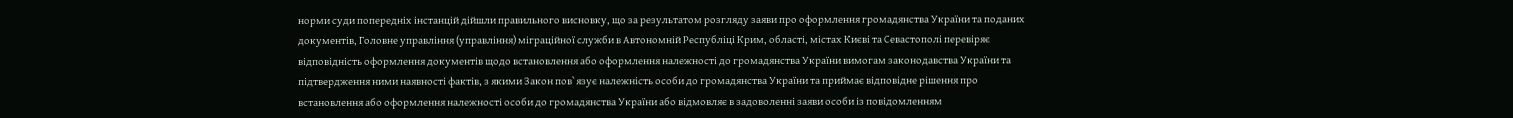норми суди попередніх інстанцій дійшли правильного висновку, що за результатом розгляду заяви про оформлення громадянства України та поданих документів, Головне управління (управління) міграційної служби в Автономній Республіці Крим, області, містах Києві та Севастополі перевіряє відповідність оформлення документів щодо встановлення або оформлення належності до громадянства України вимогам законодавства України та підтвердження ними наявності фактів, з якими Закон пов`язує належність особи до громадянства України та приймає відповідне рішення про встановлення або оформлення належності особи до громадянства України або відмовляє в задоволенні заяви особи із повідомленням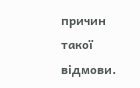причин такої відмови.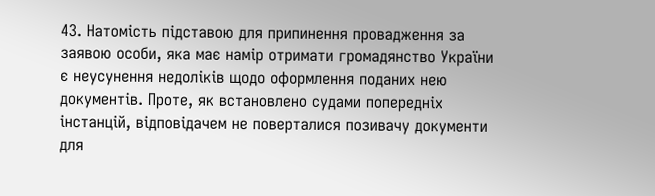43. Натомість підставою для припинення провадження за заявою особи, яка має намір отримати громадянство України є неусунення недоліків щодо оформлення поданих нею документів. Проте, як встановлено судами попередніх інстанцій, відповідачем не поверталися позивачу документи для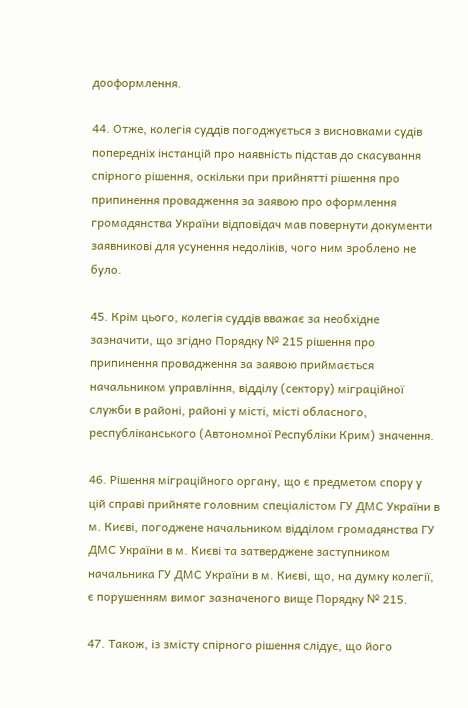дооформлення.

44. Отже, колегія суддів погоджується з висновками судів попередніх інстанцій про наявність підстав до скасування спірного рішення, оскільки при прийнятті рішення про припинення провадження за заявою про оформлення громадянства України відповідач мав повернути документи заявникові для усунення недоліків, чого ним зроблено не було.

45. Крім цього, колегія суддів вважає за необхідне зазначити, що згідно Порядку № 215 рішення про припинення провадження за заявою приймається начальником управління, відділу (сектору) міграційної служби в районі, районі у місті, місті обласного, республіканського (Автономної Республіки Крим) значення.

46. Рішення міграційного органу, що є предметом спору у цій справі прийняте головним спеціалістом ГУ ДМС України в м. Києві, погоджене начальником відділом громадянства ГУ ДМС України в м. Києві та затверджене заступником начальника ГУ ДМС України в м. Києві, що, на думку колегії, є порушенням вимог зазначеного вище Порядку № 215.

47. Також, із змісту спірного рішення слідує, що його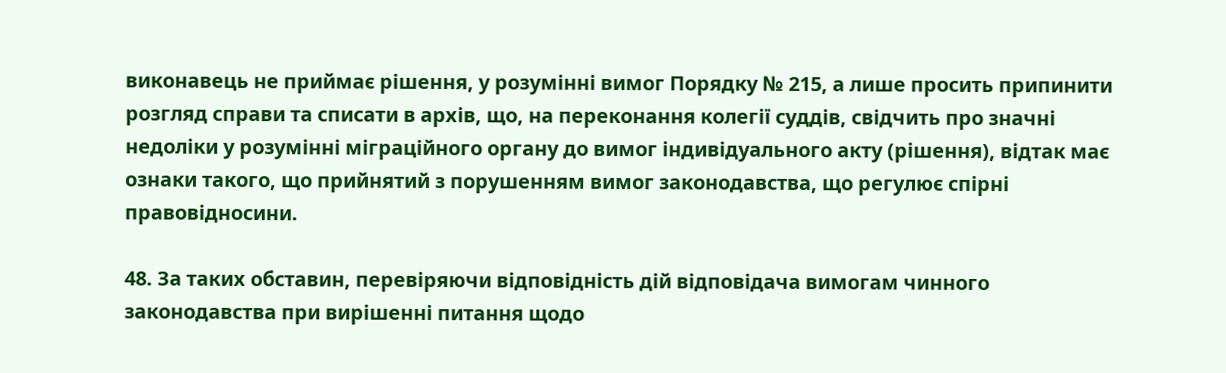виконавець не приймає рішення, у розумінні вимог Порядку № 215, а лише просить припинити розгляд справи та списати в архів, що, на переконання колегії суддів, свідчить про значні недоліки у розумінні міграційного органу до вимог індивідуального акту (рішення), відтак має ознаки такого, що прийнятий з порушенням вимог законодавства, що регулює спірні правовідносини.

48. За таких обставин, перевіряючи відповідність дій відповідача вимогам чинного законодавства при вирішенні питання щодо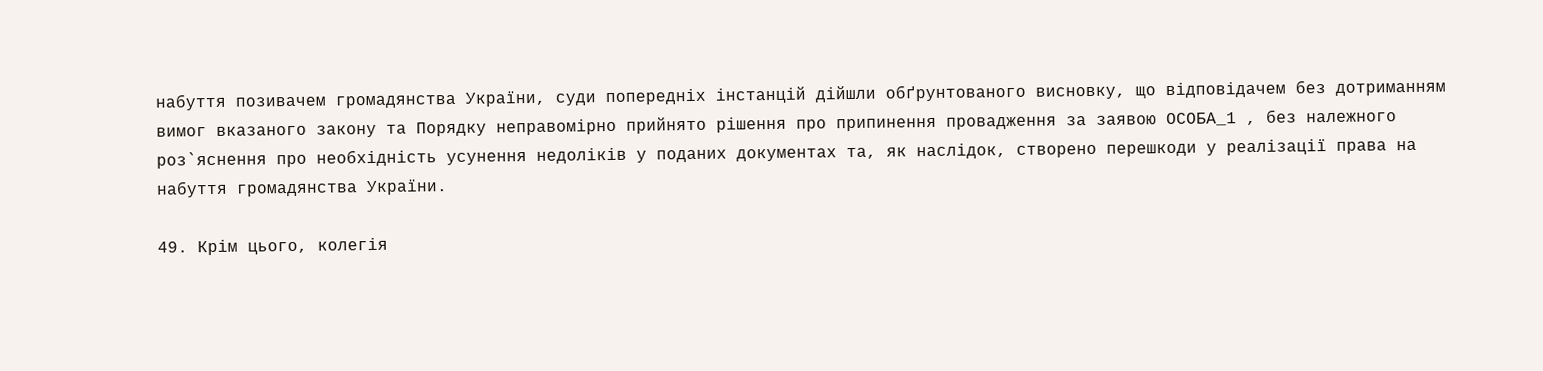набуття позивачем громадянства України, суди попередніх інстанцій дійшли обґрунтованого висновку, що відповідачем без дотриманням вимог вказаного закону та Порядку неправомірно прийнято рішення про припинення провадження за заявою ОСОБА_1 , без належного роз`яснення про необхідність усунення недоліків у поданих документах та, як наслідок, створено перешкоди у реалізації права на набуття громадянства України.

49. Крім цього, колегія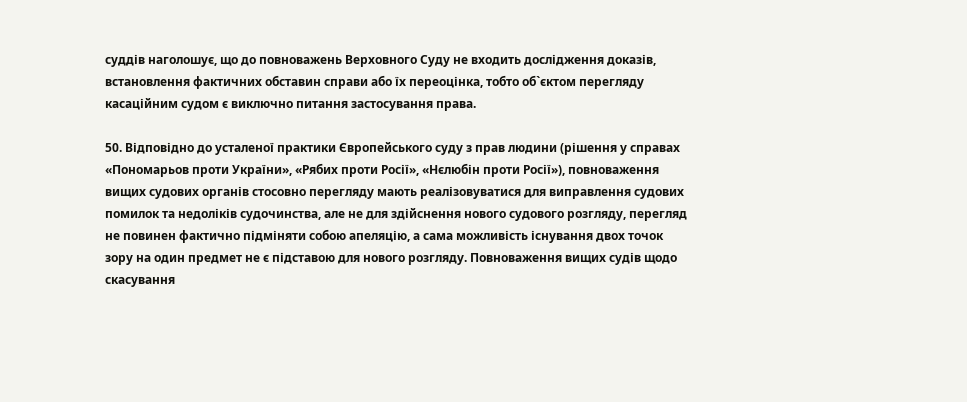суддів наголошує, що до повноважень Верховного Суду не входить дослідження доказів, встановлення фактичних обставин справи або їх переоцінка, тобто об`єктом перегляду касаційним судом є виключно питання застосування права.

50. Відповідно до усталеної практики Європейського суду з прав людини (рішення у справах «Пономарьов проти України», «Рябих проти Росії», «Нєлюбін проти Росії»), повноваження вищих судових органів стосовно перегляду мають реалізовуватися для виправлення судових помилок та недоліків судочинства, але не для здійснення нового судового розгляду, перегляд не повинен фактично підміняти собою апеляцію, а сама можливість існування двох точок зору на один предмет не є підставою для нового розгляду. Повноваження вищих судів щодо скасування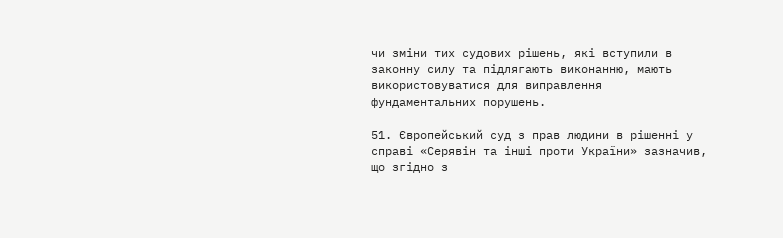чи зміни тих судових рішень, які вступили в законну силу та підлягають виконанню, мають використовуватися для виправлення фундаментальних порушень.

51. Європейський суд з прав людини в рішенні у справі «Серявін та інші проти України» зазначив, що згідно з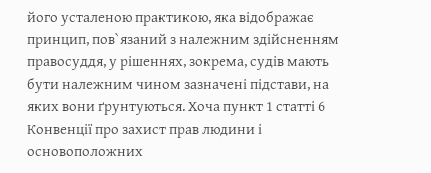його усталеною практикою, яка відображає принцип, пов`язаний з належним здійсненням правосуддя, у рішеннях, зокрема, судів мають бути належним чином зазначені підстави, на яких вони ґрунтуються. Хоча пункт 1 статті 6 Конвенції про захист прав людини і основоположних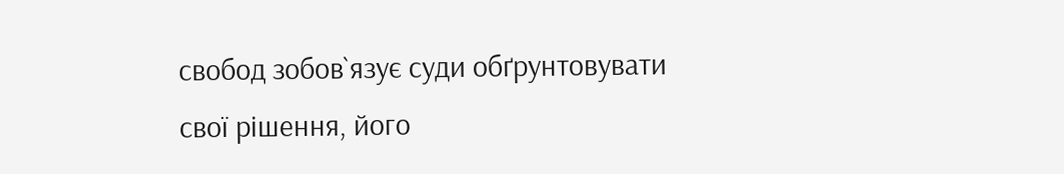свобод зобов`язує суди обґрунтовувати свої рішення, його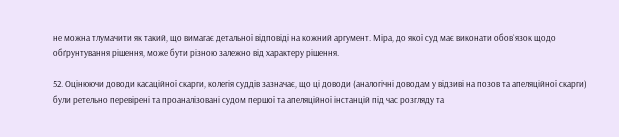не можна тлумачити як такий, що вимагає детальної відповіді на кожний аргумент. Міра, до якої суд має виконати обов`язок щодо обґрунтування рішення, може бути різною залежно від характеру рішення.

52. Оцінюючи доводи касаційної скарги, колегія суддів зазначає, що ці доводи (аналогічні доводам у відзиві на позов та апеляційної скарги) були ретельно перевірені та проаналізовані судом першої та апеляційної інстанцій під час розгляду та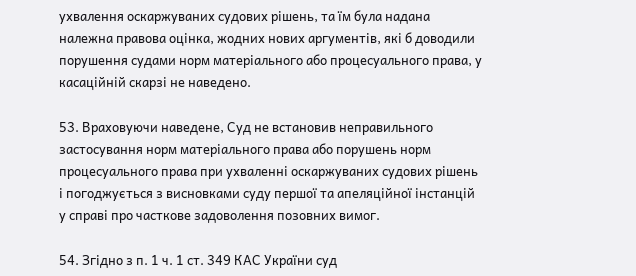ухвалення оскаржуваних судових рішень, та їм була надана належна правова оцінка, жодних нових аргументів, які б доводили порушення судами норм матеріального або процесуального права, у касаційній скарзі не наведено.

53. Враховуючи наведене, Суд не встановив неправильного застосування норм матеріального права або порушень норм процесуального права при ухваленні оскаржуваних судових рішень і погоджується з висновками суду першої та апеляційної інстанцій у справі про часткове задоволення позовних вимог.

54. Згідно з п. 1 ч. 1 ст. 349 КАС України суд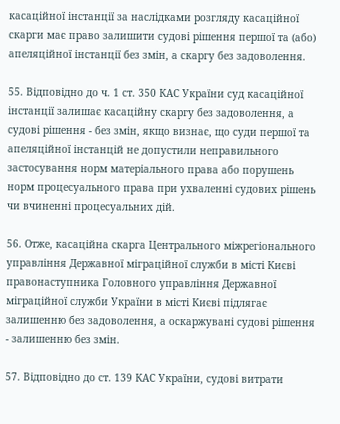касаційної інстанції за наслідками розгляду касаційної скарги має право залишити судові рішення першої та (або) апеляційної інстанції без змін, а скаргу без задоволення.

55. Відповідно до ч. 1 ст. 350 КАС України суд касаційної інстанції залишає касаційну скаргу без задоволення, а судові рішення - без змін, якщо визнає, що суди першої та апеляційної інстанцій не допустили неправильного застосування норм матеріального права або порушень норм процесуального права при ухваленні судових рішень чи вчиненні процесуальних дій.

56. Отже, касаційна скарга Центрального міжрегіонального управління Державної міграційної служби в місті Києві правонаступника Головного управління Державної міграційної служби України в місті Києві підлягає залишенню без задоволення, а оскаржувані судові рішення - залишенню без змін.

57. Відповідно до ст. 139 КАС України, судові витрати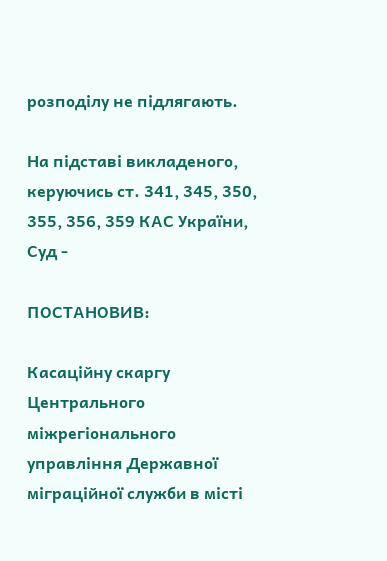розподілу не підлягають.

На підставі викладеного, керуючись ст. 341, 345, 350, 355, 356, 359 КАС України, Суд -

ПОСТАНОВИВ:

Касаційну скаргу Центрального міжрегіонального управління Державної міграційної служби в місті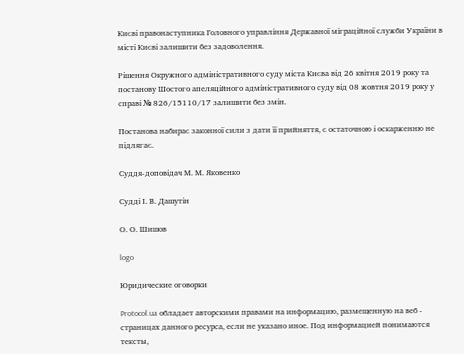Києві правонаступника Головного управління Державної міграційної служби України в місті Києві залишити без задоволення.

Рішення Окружного адміністративного суду міста Києва від 26 квітня 2019 року та постанову Шостого апеляційного адміністративного суду від 08 жовтня 2019 року у справі № 826/15110/17 залишити без змін.

Постанова набирає законної сили з дати її прийняття, є остаточною і оскарженню не підлягає.

Суддя-доповідач М. М. Яковенко

Судді І. В. Дашутін

О. О. Шишов

logo

Юридические оговорки

Protocol.ua обладает авторскими правами на информацию, размещенную на веб - страницах данного ресурса, если не указано иное. Под информацией понимаются тексты,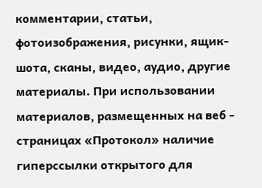комментарии, статьи, фотоизображения, рисунки, ящик-шота, сканы, видео, аудио, другие материалы. При использовании материалов, размещенных на веб - страницах «Протокол» наличие гиперссылки открытого для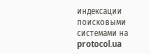индексации поисковыми системами на protocol.ua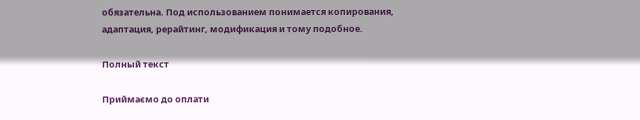обязательна. Под использованием понимается копирования, адаптация, рерайтинг, модификация и тому подобное.

Полный текст

Приймаємо до оплати